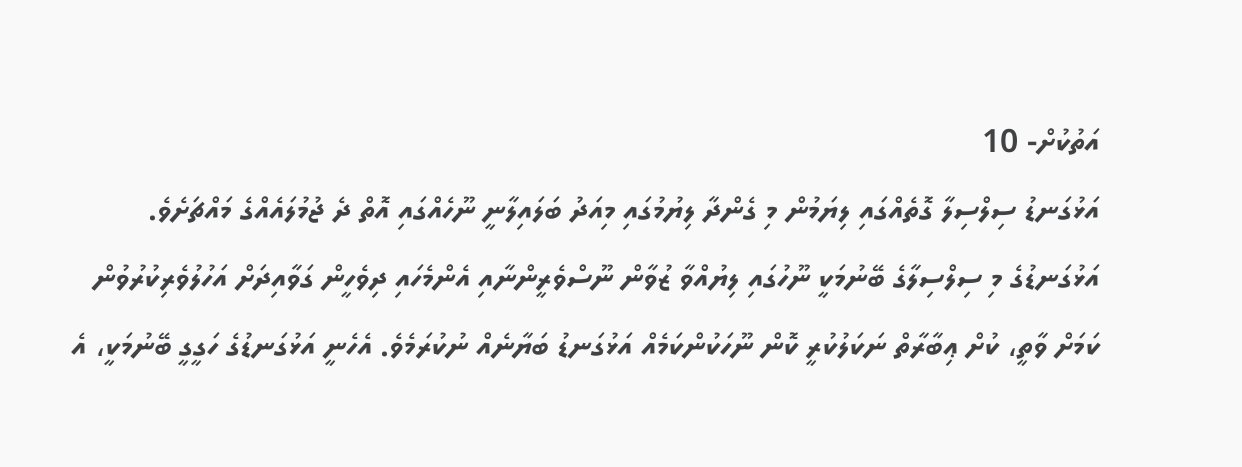އަތުކުށް- 10
އަޅުގަނޑު ސިލްސިލާ ގޮތެއްގައި ލިޔަމުން މި ގެންދާ ލިޔުމުގައި މިއަދު ބަލައިލާނީ ނޫހެއްގައި އޮތް ދެ ޖުމުލައެއްގެ މައްޗަށެވެ. އަޅުގަނޑުގެ މި ސިލްސިލާގެ ބޭނުމަކީ ނޫހުގައި ލިޔުއްވާ ޒުވާން ނޫސްވެރީންނާއި އެންމެހައި ދިވެހީން ގަވާއިދަށް އަހުލުވެރިކުރުވުން ކަމަށް ވާތީ، ކުށް ޢިބާރާތް ނަކަލުކުރީ ކޮން ނޫހަކުންކަމެއް އަޅުގަނޑު ބަޔާނެއް ނުކުރަމެވެ. އެހެނީ އަޅުގަނޑުގެ ހަގީގީ ބޭނުމަކީ، އެ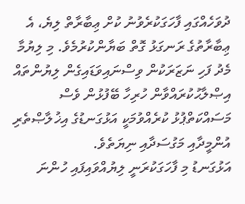ދުވަހެއްގައި ފާހަގަކުރެވުނު ކުށް ޢިބާރާތް ލިޔެ، އެ ޢިބާރާތުގެ ރަނގަޅު ގޮތް ބަޔާންކުރުމެވެ. މި ލިޔުމާ މެދު ފަހި ނަޒަރަކުން ވިސްނައިވަޑައިގެން ލިޔުންތައް އިޞްލާޙުކުރައްވާން ހުރިހާ ބޭފުޅުން ވެސް މަސައްކަތްޕުޅު ކުރެއްވުމަކީ އަޅުގަނޑުގެ އިޚުލާޞްތެރި އުންމީދާއި މަގުސަދާއި ނިޔަތެވެ.
އަޅުގަނޑު މި ފާހަގަކުރަނީ ލިޔުއްވައިފައި ހުންނަ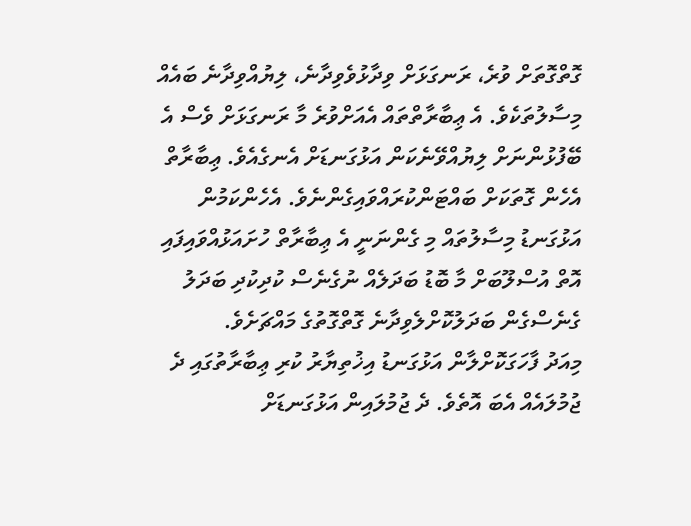ގޮތްގޮތަށް ވުރެ، ރަނގަޅަށް ވިދާޅުވެވިދާނެ، ލިޔުއްވިދާނެ ބައެއް މިސާލުތަކެވެ. އެ ޢިބާރާތްތައް އެއަށްވުރެ މާ ރަނގަޅަށް ވެސް އެ ބޭފުޅުންނަށް ލިޔުއްވޭނެކަން އަޅުގަނޑަށް އެނގެއެވެ. ޢިބާރާތް އެހެން ގޮތަކަށް ބައްޓަންކުރައްވައިގެންނެވެ. އެހެންކަމުން އަޅުގަނޑު މިސާލުތައް މި ގެންނަނީ އެ ޢިބާރާތް ހުށައަޅުއްވައިފައި އޮތް އުސްލޫބަށް މާ ބޮޑު ބަދަލެއް ނުގެނެސް ކުދިކުދި ބަދަލު ގެނެސްގެން ބަދަލުކޮށްލެވިދާނެ ގޮތްގޮތުގެ މައްޗަށެވެ.
މިއަދު ފާހަގަކޮށްލާން އަޅުގަނޑު އިޚުތިޔާރު ކުރި ޢިބާރާތުގައި ދެ ޖުމުލައެއް އެބަ އޮތެވެ. ދެ ޖުމުލައިން އަޅުގަނޑަށް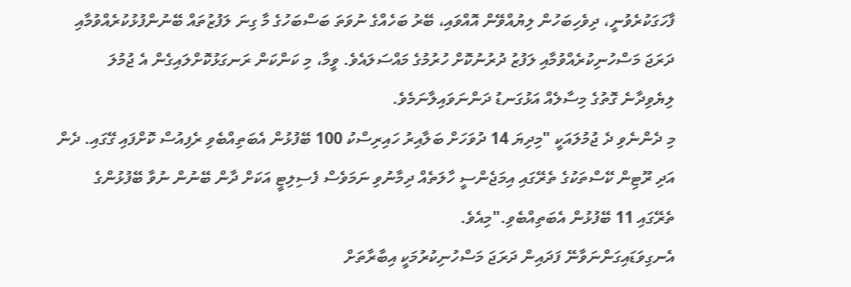ފާހަގަކުރެވުނީ، ދިވެހިބަހުން ލިޔުއްވޭން އޮއްވައި، ބޭރު ބަހެއްގެ ނުވަތަ ބަސްބަހުގެ މާ ގިނަ ލަފުޒުތައް ބޭނުންފުޅުކުރެއްވުމާއި ދަރަޖަ މަސްހުނިކުރެއްވުމާއި ލަފުޒު ދުރުނުކޮށް ހުރުމުގެ މައްސަލައެވެ. ވީމާ، މި ކަންކަން ރަނގަޅުކޮށްލައިގެން އެ ޖުމުލަ ލިޔެވިދާނެ ގޮތުގެ މިސާލެއް އަޅުގަނޑު ދަންނަވައިލާނަމެވެ.
މި ދެންނެވި ދެ ޖުމުލައަކީ "މިދިޔަ 14 ދުވަހަށް ބަލާއިރު ހައިރިސްކު 100 ބޭފުޅުން އެބަތިއްބެވި ރެފިއުސް ކޮށްފައި ގޭގައި. ދެން އަދި ރޫޓިން ކޭސްތަކުގެ ތެރޭގައި އިމަޖެންސީ ހާލަތެއް ދިމާނުވި ނަމަވެސް ފެސިލިޓީ އަކަށް ދާން ބޭނުން ނުވާ ބޭފުޅުންގެ ތެރޭގައި 11 ބޭފުޅުން އެބަތިއްބެވި."މިއެވެ.
އެނގިވަޑައިގަންނަވާނޭ ފަދައިން ދަރަޖަ މަސްހުނިކުރުމަކީ އިބާރާތަށް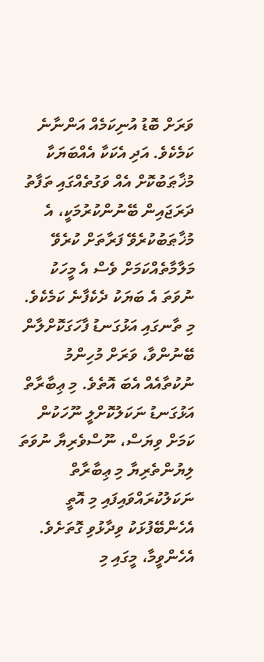ވަރަށް ބޮޑު އުނިކަމެއް އަންނާނެ ކަމެކެވެ. އަދި އެކަކާ އެއްބަޔަކާ މުޚާޠަބުކޮށް އެއް ވަގުތެއްގައި ތަފާތު ދަރަޖައިން ބޭނުންކުރުމަކީ، އެ މުޚާޠަބުކުރެވޭ ފަރާތަށް ކުރެވޭ މަލާމާތެއްކަމަށް ވެސް އެ މީހަކު ނުވަތަ އެ ބަޔަކު ދެކެފާނެ ކަމެކެވެ.
މި ތާނގައި އަޅުގަނޑު ފާހަގަކޮށްލާން ބޭނުންވާ، ވަރަށް މުހިންމު ނުކުތާއެއް އެބަ އޮތެވެ. މި ޢިބާރާތް އަޅުގަނޑު ނަކަލުކޮށްލީ ނޫހަކުން ކަމަށް ވިޔަސް، ނޫސްވެރިޔާ ނުވަތަ ލިޔުންތެރިޔާ މި ޢިބާރާތް ނަކަލުކުރައްވައިފައި މި އޮތީ އެހެންބޭފުޅަކު ވިދާޅުވި ގޮތަށެވެ. އެހެންވީމާ، މީގައި މި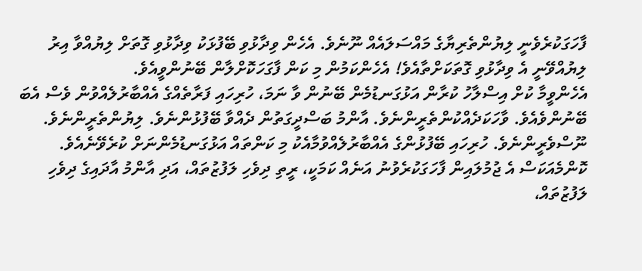ފާހަގަކުރެވެނީ ލިޔުންތެރިޔާގެ މައްސަލައެއް ނޫނެވެ. އެހެން ވިދާޅުވި ބޭފުޅަކު ވިދާޅުވި ގޮތަށް ލިޔުއްވާ އިރު ލިޔުއްވޭނީ އެ ވިދާޅުވި ގޮތަކަށްތާއެވެ! އެހެންކަމުން މި ކަން ފާގަހަކޮށްލާން ބޭނުންވީއެވެ.
އެހެންވީމާ ކުށް އިސްލާހު ކުރާން އަޅުގަނޑުމެން ބޭނުން ވާ ނަމަ، ހުރިހައި ފަރާތެއްގެ އެއްބާރުލެއްވުން ވެސް އެބަ ބޭނުންވެއެވެ. ވާހަކަދެއްކުންތެރީންނެވެ. އާންމު ބަސްދީގަތުން ދެއްވާ ބޭފުޅުންނެވެ. ލިޔުންތެރީންނެވެ. ނޫސްވެރީންނެވެ. ހުރިހައި ބޭފުޅުންގެ އެއްބާރުލެއްވުމާއެކު މި ކަންތައް އަޅުގަނޑުމެންނަށް ކުރެވޭނެއެވެ.
ކޮންމެއަކަސް އެ ޖުމުލައިން ފާހަގަކުރެވުނު އަނެއް ކަމަކީ، ރީތި ދިވެހި ލަފުޒުތައް، އަދި އާންމު އާދައިގެ ދިވެހި ލަފުޒުތައް،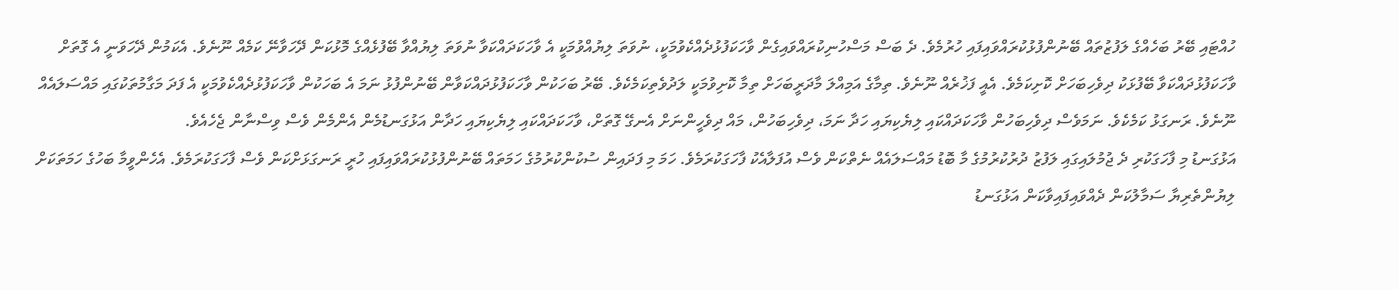ހުއްޓައި ބޭރު ބަހެއްގެ ލަފުޒުތައް ބޭނުންފުޅުކުރައްވައިފައި ހުރުމެވެ. ދެ ބަސް މަސްހުނިކުރައްވައިގެން ވާހަކަފުޅުދެއްކެވުމަކީ، ނުވަތަ ލިޔުއްވުމަކީ އެ ވާހަކަދައްކަވާ ނުވަތަ ލިޔުއްވާ ބޭފުޅެއްގެ މޮޅުކަން ދޭހަވާނޭ ކަމެއް ނޫނެވެ. އެކަމުން ދޭހަވަނީ އެ ގޮތަށް ވާހަކަފުޅުދައްކަވާ ބޭފުޅަކު ދިވެހިބަހަށް ކޮށިކަމެވެ. އެއީ ފަޚުރެއް ނޫނެވެ. ތިމާގެ އަމިއްލަ މާދަރީބަހަށް ތިމާ ކޮށިވުމަކީ ލަދުވެތިކަމެކެވެ. ބޭރު ބަހަކުން ވާހަކަފުޅުދައްކަވާން ބޭނުންފުޅު ނަމަ އެ ބަހަކުން ވާހަކަފުޅުދެއްކެވުމަކީ އެ ފަދަ މަގާމުތަކުގައި މައްސަލައެއް ނޫނެވެ. ރަނގަޅު ކަމެކެވެ. ނަމަވެސް ދިވެހިބަހުން ވާހަކަދައްކައި ލިޔެކިޔައި ހަދާ ނަމަ، ދިވެހިބަހުން، މައް ދިވެހީންނަށް އެނގޭ ގޮތަށް، ވާހަކަދައްކައި ލިޔެކިޔައި ހަދާން އަޅުގަނޑުމެން އެންމެން ވެސް ވިސްނާން ޖެހެއެވެ.
އަޅުގަނޑު މި ފާހަގަކުރި ދެ ޖުމުލައިގައި ލަފުޒު ދުރުކުރުމުގެ މާ ބޮޑު މައްސަލައެއް ނެތްކަން ވެސް އުފަލާއެކު ފާހަގަކުރަމެވެ. ހަމަ މި ފަދައިން ސުކުންކުރުމުގެ ހަމަތައް ބޭނުންފުޅުކުރައްވައިފައި ހުރީ ރަނގަޅަށްކަން ވެސް ފާހަގަކުރަމެވެ. އެހެންވީމާ ބަހުގެ ހަމަތަކަށް ލިޔުންތެރިޔާ ސަމާލުކަން ދެއްވައިފައިވާކަން އަޅުގަނޑު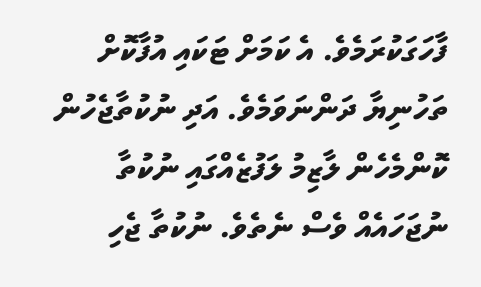ފާހަގަކުރަމެވެ. އެ ކަމަށް ޓަކައި އުފާކޮށް ތަހުނިޔާ ދަންނަވަމެވެ. އަދި ނުކުތާޖެހުން ކޮންމެހެން ލާޒިމު ލަފުޒެއްގައި ނުކުތާ ނުޖަހައެއް ވެސް ނެތެވެ. ނުކުތާ ޖެހި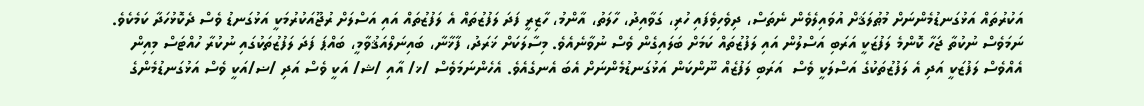އަކުރުތައް އަޅުގަނޑުމެންނަށް މުޠުލަޤަށް އުވައިލެވެން ނެތަސް، ދިވެހިވެފައި ހުރި، ގަވާއިދު، ހާލަތު، އާންމު، ހާޒިރީ ފަދަ ލަފުޒުތައް އެ ލަފުޒުތައް އައި އަސްލަށް ރުޖޫއަކުރުމަކީ އަޅުގަނޑު ވެސް ދެކޮޅުހަދާ ކަމެކެވެ. ނަމަވެސް ނުކުތާ ޖަހާ ކޮންމެ ލަފުޒަކީ އަރަބި އަސްލުން އައި ލަފުޒުތައް ކަމަށް ބަލައިގެން ވެސް ނުވާނެއެވެ. މިސާލަކަށް ޚަރަދު، ފާޚާނާ، ބައިނަލްއަޤުވާމީ، ބައްޕަ ފަދަ ލަފުޒުތަކުގައި ނުކުރާ ހުއްޓަސް މިއިން އެއްވެސް ލަފުޒަކީ އަދި އެ ލަފުޒުތަކުގެ އަސްލަކީ ވެސް  އަރަބި ލަފުޒެއް ނޫންކަން އަޅުގަނޑުމެންނަށް އެބަ އެނގެއެވެ. އެހެންނަމަވެސް /ޚ/ އާއި /ޝ/ އަކީ ވެސް އަދި /ޟ/އަކީ ވެސް އަޅުގަނޑުމެންގެ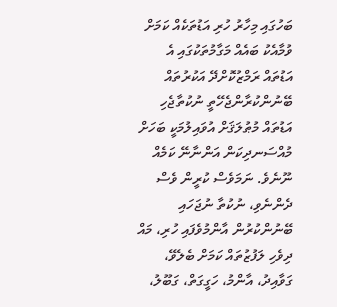ބަހުގައި މިހާރު ހުރި އަޑުތަކެއް ކަމަށް ވުމާއެކު ބައެއް މަގާމުތަކުގައި އެ އަޑުތައް ރަމްޒުކޮށްދޭ އަކުރުތައް ބޭނުންކުރާންޖެހޭތީ ނުކުތާޖެހި އަޑުތައް މުޠުލަޤަށް އުވައިލުމަކީ ބަހަށް މުއްސަނދިކަން އަންނާނޭ ކަމެއް ނޫނެވެ. ނަމަވެސް ކުރީން ވެސް ދެންނެވި، ނުކުތާ ނުޖަހައި ބޭނުންކުރުން އާންމުވެފައި ހުރި، މައް ދިވެހި ލަފުޒުތައް ކަމަށް ބެލެވޭ، ގަވާއިދު، އާންމު، ހަގީގަތް، ގަބޫލު،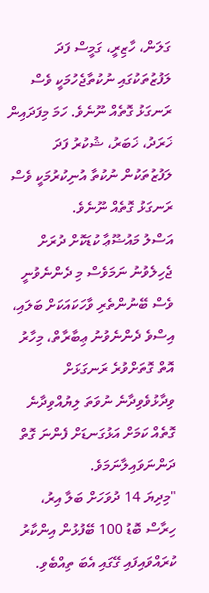ގަލަން، ހާޒިރީ، ގަމީސް ފަދަ ލަފުޒުތަކުގައި ނުކުތާޖެހުމަކީ ވެސް ރަނގަޅު ގޮތެއް ނޫނެވެ. ހަމަ މިފަދައިން ޚަރަދު، ޚަބަރު، ޝުކުރު ފަދަ ލަފުޒުތަކުން ނުކުތާ އުނިކުރުމަކީ ވެސް ރަނގަޅު ގޮތެއް ނޫނެވެ.
އަސްލު މައުޟޫޢާ ކުޑަކޮށް ދުރަށް ޖެހިލެވުނު ނަމަވެސް މި ދެންނެވުނީ ވެސް ބޭނުންތެރި ވާހަކައަކަށް ބަލައި، އިސްވެ ދެންނެވުނު ޢިބާރާތް، މިހާރު އޮތް ގޮތަށްވުރެ ރަނގަޅަށް ވިދާޅުވެވިދާނެ ނުވަތަ ލިޔުއްވިދާނެ ގޮތެއް ކަމަށް އަޅުގަނޑަށް ފެންނަ ގޮތް ދަންނަވައިލާނަމަވެ.
"މިދިޔަ 14 ދުވަހަށް ބަލާ އިރު، ހިރާސް ބޮޑު 100 ބޭފުޅުން އިންކާރު ކުރައްވައިފައި ގޭގައި އެބަ ތިއްބެވި.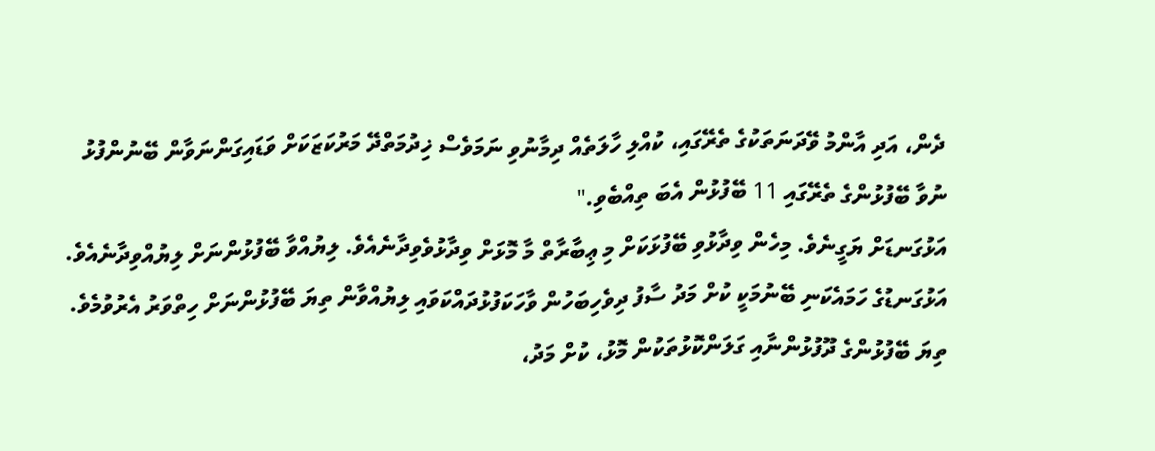ދެން، އަދި އާންމު ވޭދަނަތަކުގެ ތެރޭގައި، ކުއްލި ހާލަތެއް ދިމާނުވި ނަމަވެސް ޚިދުމަތްދޭ މަރުކަޒަކަށް ވަޑައިގަންނަވާން ބޭނުންފުޅު ނުވާ ބޭފުޅުންގެ ތެރޭގައި 11 ބޭފުޅުން އެބަ ތިއްބެވި."
އަޅުގަނޑަށް ޔަގީނެވެ. މިހެން ވިދާޅުވި ބޭފުޅަކަށް މި ޢިބާރާތް މާ މޮޅަށް ވިދާޅުވެވިދާނެއެވެ. ލިޔުއްވާ ބޭފުޅުންނަށް ލިޔުއްވިދާނެއެވެ. އަޅުގަނޑުގެ ހަމައެކަނި ބޭނުމަކީ ކުށް މަދު ސާފު ދިވެހިބަހުން ވާހަކަފުޅުދައްކަވައި ލިޔުއްވާން ތިޔަ ބޭފުޅުންނަށް ހިތްވަރު އެރުވުމެވެ. ތިޔަ ބޭފުޅުންގެ ދޫފުޅުންނާއި ގަލަންކޮޅުތަކުން މޮޅު، ކުށް މަދު،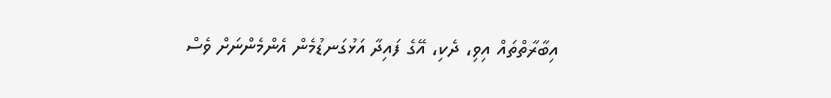އިބާރާތްތައް އިވި، ދެކި، އޭގެ ފައިދާ އަޅުގަނޑުމެން އެންމެންނަށް ވެސް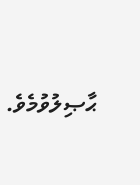ޙާޞިލުވުމެވެ.